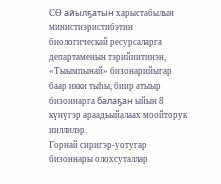СӨ айылҕатын харыстабылын министиэристибэтин биологическай ресурсаларга департаменын тэрийиитинэн, «Тыымпынай» бизонарийыгар баар икки тыһы, биир атыыр бизоннарга балаҕан ыйын 8 күнүгэр араадьыйалаах моойторук ииллилэр.
Горнай сиригэр-уотугар бизоннары олохсуталлар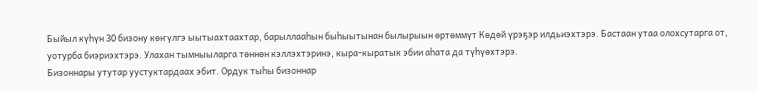Быйыл күһүн 30 бизону көҥүлгэ ыытыахтаахтар, барыллааһын быһыытынан былырыын өртөммүт Көдөй үрэҕэр илдьиэхтэрэ. Бастаан утаа олохсутарга от, уотурба биэриэхтэрэ. Улахан тымныыларга төннөн кэллэхтэринэ, кыра-кыратык эбии аһата да түһүөхтэрэ.
Бизоннары утутар уустуктардаах эбит. Ордук тыһы бизоннар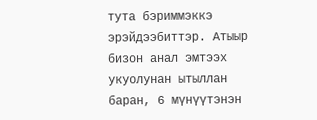тута бэриммэккэ эрэйдээбиттэр. Атыыр бизон анал эмтээх укуолунан ытыллан баран, 6 мүнүүтэнэн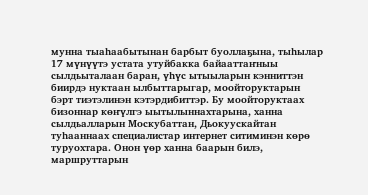мунна тыаһаабытынан барбыт буоллаҕына, тыһылар 17 мүнүүтэ устата утуйбакка байааттаҥныы сылдьыталаан баран, үһүс ытыыларын кэнниттэн биирдэ нуктаан ылбыттарыгар, моойторуктарын бэрт тиэтэлинэн кэтэрдибиттэр. Бу моойторуктаах бизоннар көҥүлгэ ыытылыннахтарына, ханна сылдьалларын Москубаттан, Дьокуускайтан туһааннаах специалистар интернет ситиминэн көрө туруохтара. Онон үөр ханна баарын билэ, маршруттарын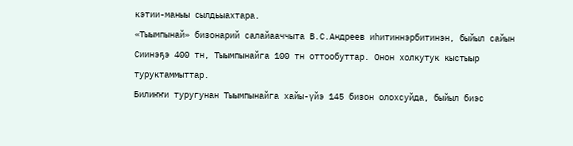кэтии-маныы сылдьыахтара.
«Тыымпынай» бизонарий салайааччыта В.С.Андреев иһитиннэрбитинэн, быйыл сайын Сиинэҕэ 400 тн, Тыымпынайга 100 тн оттообуттар. Онон холкутук кыстыыр туруктаммыттар.
Билиҥҥи туругунан Тыымпынайга хайы-үйэ 145 бизон олохсуйда, быйыл биэс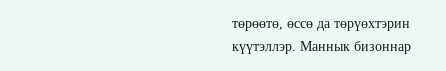төрөөтө, өссө да төрүөхтэрин күүтэллэр. Маннык бизоннар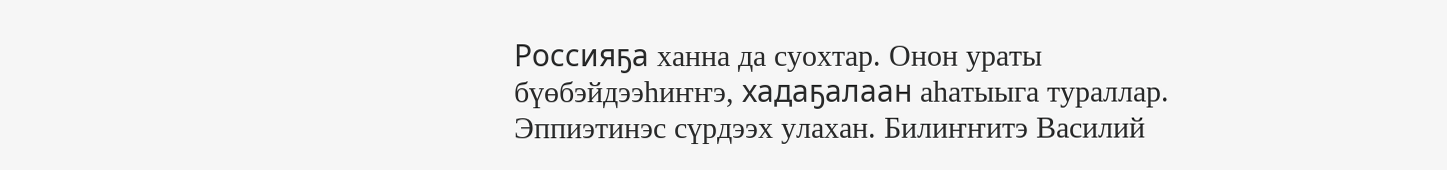Россияҕа ханна да суохтар. Онон ураты бүөбэйдээһиҥҥэ, хадаҕалаан аһатыыга тураллар. Эппиэтинэс сүрдээх улахан. Билиҥҥитэ Василий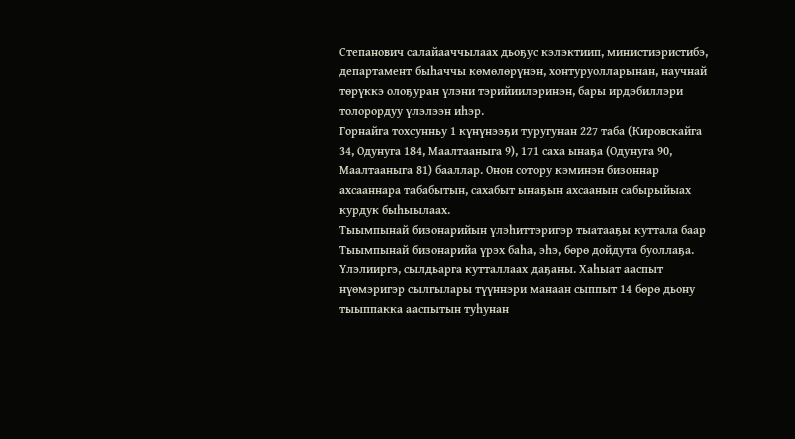Степанович салайааччылаах дьоҕус кэлэктиип, министиэристибэ, департамент быһаччы көмөлөрүнэн, хонтуруолларынан, научнай төрүккэ олоҕуран үлэни тэрийиилэринэн, бары ирдэбиллэри толорордуу үлэлээн иһэр.
Горнайга тохсунньу 1 күнүнээҕи туругунан 227 таба (Кировскайга 34, Одунуга 184, Маалтааныга 9), 171 саха ынаҕа (Одунуга 90, Маалтааныга 81) бааллар. Онон сотору кэминэн бизоннар ахсааннара табабытын, сахабыт ынаҕын ахсаанын сабырыйыах курдук быһыылаах.
Тыымпынай бизонарийын үлэһиттэригэр тыатааҕы куттала баар
Тыымпынай бизонарийа үрэх баһа, эһэ, бөрө дойдута буоллаҕа. Үлэлииргэ, сылдьарга кутталлаах даҕаны. Хаһыат ааспыт нүөмэригэр сылгылары түүннэри манаан сыппыт 14 бөрө дьону тыыппакка ааспытын туһунан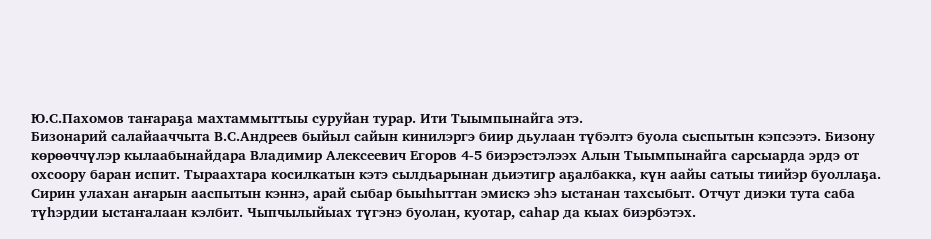Ю.С.Пахомов таҥараҕа махтаммыттыы суруйан турар. Ити Тыымпынайга этэ.
Бизонарий салайааччыта В.С.Андреев быйыл сайын кинилэргэ биир дьулаан түбэлтэ буола сыспытын кэпсээтэ. Бизону көрөөччүлэр кылаабынайдара Владимир Алексеевич Егоров 4-5 биэрэстэлээх Алын Тыымпынайга сарсыарда эрдэ от охсоору баран испит. Тыраахтара косилкатын кэтэ сылдьарынан дьиэтигр аҕалбакка, күн аайы сатыы тиийэр буоллаҕа.
Сирин улахан аҥарын ааспытын кэннэ, арай сыбар быыһыттан эмискэ эһэ ыстанан тахсыбыт. Отчут диэки тута саба түһэрдии ыстаҥалаан кэлбит. Чыпчылыйыах түгэнэ буолан, куотар, саһар да кыах биэрбэтэх.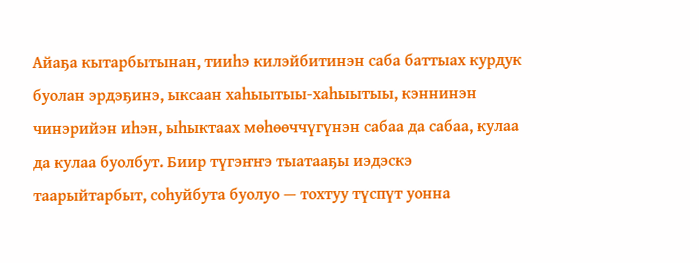Айаҕа кытарбытынан, тииһэ килэйбитинэн саба баттыах курдук буолан эрдэҕинэ, ыксаан хаһыытыы-хаһыытыы, кэннинэн чинэрийэн иһэн, ыһыктаах мөһөөччүгүнэн сабаа да сабаа, кулаа да кулаа буолбут. Биир түгэҥҥэ тыатааҕы иэдэскэ таарыйтарбыт, соһуйбута буолуо — тохтуу түспүт уонна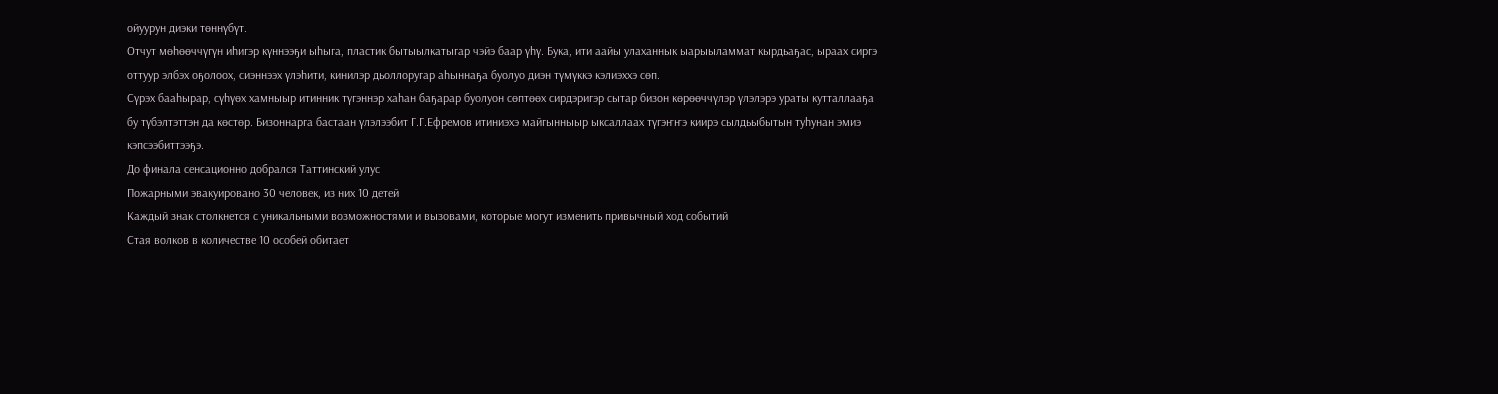ойуурун диэки төннүбүт.
Отчут мөһөөччүгүн иһигэр күннээҕи ыһыга, пластик бытыылкатыгар чэйэ баар үһү. Бука, ити аайы улаханнык ыарыыламмат кырдьаҕас, ыраах сиргэ оттуур элбэх оҕолоох, сиэннээх үлэһити, кинилэр дьоллоругар аһыннаҕа буолуо диэн түмүккэ кэлиэххэ сөп.
Сүрэх бааһырар, сүһүөх хамныыр итинник түгэннэр хаһан баҕарар буолуон сөптөөх сирдэригэр сытар бизон көрөөччүлэр үлэлэрэ ураты кутталлааҕа бу түбэлтэттэн да көстөр. Бизоннарга бастаан үлэлээбит Г.Г.Ефремов итиниэхэ майгынныыр ыксаллаах түгэҥҥэ киирэ сылдьыбытын туһунан эмиэ кэпсээбиттээҕэ.
До финала сенсационно добрался Таттинский улус
Пожарными эвакуировано 30 человек, из них 10 детей
Каждый знак столкнется с уникальными возможностями и вызовами, которые могут изменить привычный ход событий
Стая волков в количестве 10 особей обитает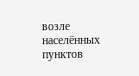возле населённых пунктов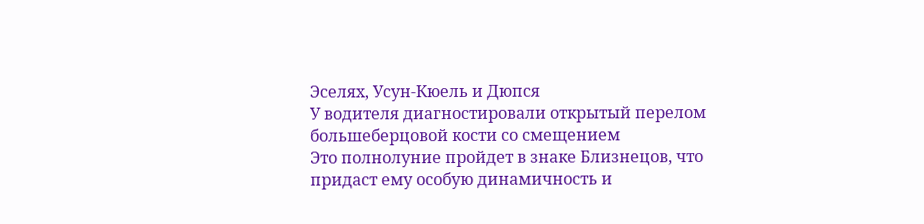Эселях, Усун-Кюель и Дюпся
У водителя диагностировали открытый перелом большеберцовой кости со смещением
Это полнолуние пройдет в знаке Близнецов, что придаст ему особую динамичность и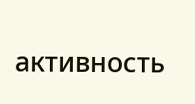активность